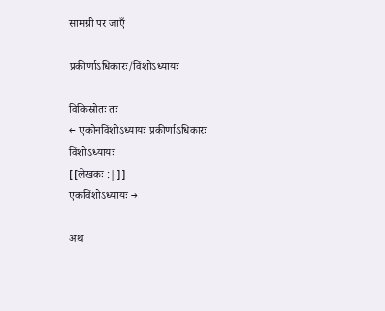सामग्री पर जाएँ

प्रकीर्णाऽधिकारः/विंशोऽध्यायः

विकिस्रोतः तः
← एकोनविंशोऽध्यायः प्रकीर्णाऽधिकारः
विंशोऽध्यायः
[[लेखकः :|]]
एकविंशोऽध्यायः →

अथ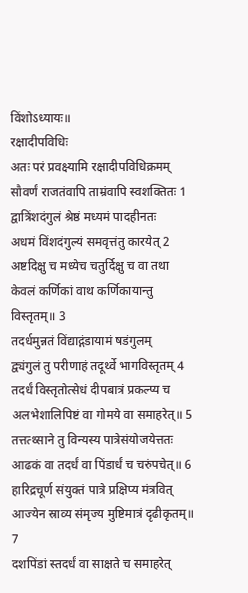विंशोऽध्यायः॥
रक्षादीपविधिः
अतः परं प्रवक्ष्यामि रक्षादीपविधिक्रमम्
सौवर्णं राजतंवापि ताम्रंवापि स्वशक्तितः 1
द्वात्रिंशदंगुलं श्रेष्ठं मध्यमं पादहीनतः
अधमं विंशदंगुल्यं समवृत्तंतु कारयेत् 2
अष्टदिक्षु च मध्येच चतुर्दिक्षु च वा तथा
केवलं कर्णिकां वाथ कर्णिकायान्तु विस्तृतम्॥ 3
तदर्धमुन्नतं विंद्याद्गंडायामं षडंगुलम्
द्व्यंगुलं तु परीणाहं तदूर्थ्वे भागविस्तृतम् 4
तदर्धं विस्तृतोत्सेधं दीपबात्रं प्रकल्प्य च
अलभेशालिपिष्टं वा गोमये वा समाहरेत्॥ 5
तत्तत्थ्साने तु विन्यस्य पात्रेसंयोजयेत्ततः
आढकं वा तदर्धं वा पिंडार्धं च चरुंपचेत्॥ 6
हारिद्रचूर्ण संयुक्तं पात्रे प्रक्षिप्य मंत्रवित्
आज्येन स्राव्य संमृज्य मुष्टिमात्रं दृढीकृतम्॥ 7
दशपिंडां स्तदर्धं वा साक्षते च समाहरेत्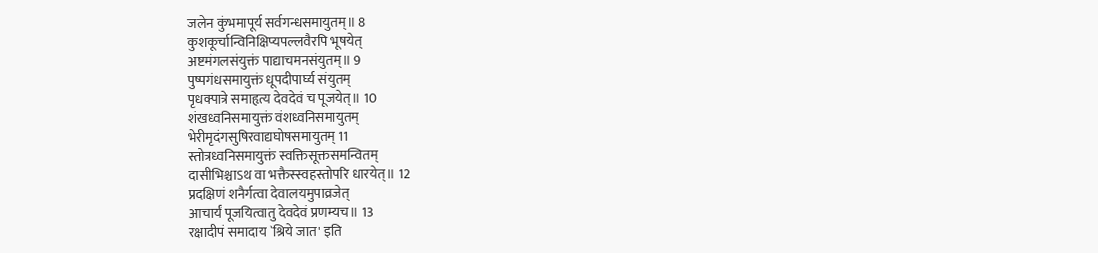जलेन कुंभमापूर्य सर्वगन्धसमायुतम्॥ 8
कुशकूर्चान्विनिक्षिप्यपल्लवैरपि भूषयेत्
अष्टमंगलसंयुक्तं पाद्याचमनसंयुतम्॥ 9
पुष्पगंधसमायुक्तं धूपदीपार्घ्य संयुतम्
पृधक्पात्रे समाहृत्य देवदेवं च पूजयेत्॥ 10
शंखध्वनिसमायुक्तं वंशध्वनिसमायुतम्
भेरीमृदंगसुषिरवाद्यघोषसमायुतम् 11
स्तोत्रध्वनिसमायुक्तं स्वक्तिसूक्तसमन्वितम्
दासीभिश्चाऽथ वा भक्तैस्स्वहस्तोपरि धारयेत्॥ 12
प्रदक्षिणं शनैर्गत्वा देवालयमुपाव्रजेत्
आचार्यं पूजयित्वातु देवदेवं प्रणम्यच॥ 13
रक्षादीपं समादाय `श्रिये जात' इति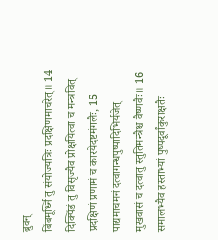ब्रुवन्‌
बिंबमूर्ध्नि तु संयोज्यत्रिः प्रदक्षिणमाचरेत्॥ 14
दिक्पिंडं तु विसृज्यैव प्रोक्षयित्वा च मन्त्रवित्
प्रदक्षिणं प्रणामं च कारयेदष्टमंगलैः, 15
पाद्यमाचमनं दत्वागन्धपुष्पादिभिर्यजेत्
मुखवासं च दत्वातु स्तुतिमन्त्रैश्च वैष्णवैः॥ 16
समालभ्यैव हस्ताभ्यां पुष्पदूर्वांकुराक्षतैः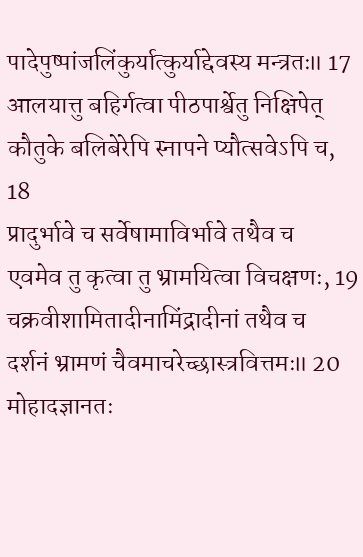पादेपुष्पांजलिंकुर्यात्कुर्याद्देवस्य मन्त्रतः॥ 17
आलयात्तु बहिर्गत्वा पीठपार्श्वेतु निक्षिपेत्
कौतुके बलिबेरेपि स्नापने प्यौत्सवेऽपि च, 18
प्रादुर्भावे च सर्वेषामाविर्भावे तथैव च
एवमेव तु कृत्वा तु भ्रामयित्वा विचक्षणः, 19
चक्रवीशामितादीनामिंद्रादीनां तथैव च
दर्शनं भ्रामणं चैवमाचरेच्छास्त्रवित्तमः॥ 20
मोहादज्ञानतः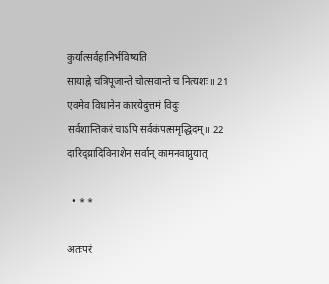कुर्यात्सर्वहानिर्भविष्यति
सायाह्ने चत्रिपूजान्ते चोत्सवान्ते च नित्यशः॥ 21
एवमेव विधानेन कारयेदुत्तमं विदुः
सर्वशान्तिकरं चाऽपि सर्वकंपत्समृद्धिदम्॥ 22
दारिद्य्रादिविनाशेन सर्वान्‌ कामनवाप्नुयात्

  • * *

अतःपरं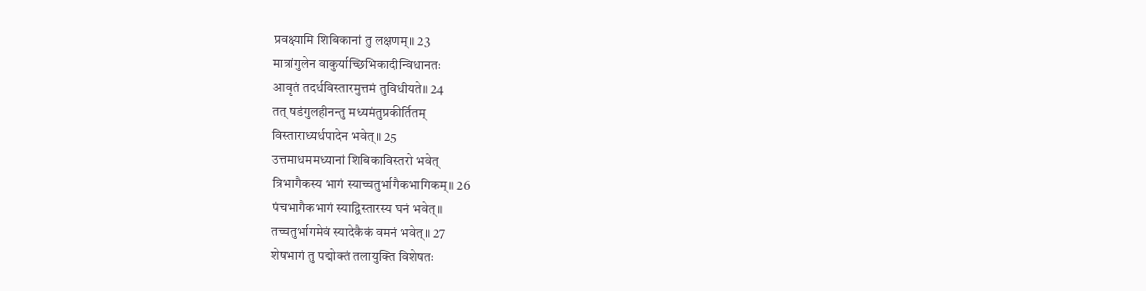प्रवक्ष्यामि शिबिकानां तु लक्षणम्॥ 23
मात्रांगुलेन वाकुर्याच्छिभिकादीन्विधानतः
आवृतं तदर्धविस्तारमुत्तमं तुविधीयते॥ 24
तत्‌ षडंगुलहीनन्तु मध्यमंतुप्रकीर्तितम्
विस्ताराध्यर्धपादेन भवेत्॥ 25
उत्तमाधममध्यानां शिबिकाविस्तरो भवेत्
त्रिभागैकस्य भागं स्याच्चतुर्भागैकभागिकम्॥ 26
पंचभागैकभागं स्याद्विस्तारस्य घनं भवेत्॥
तच्चतुर्भागमेवं स्यादेकैकं वमनं भवेत्॥ 27
शेषभागं तु पद्मोक्तं तलायुक्ति विशेषतः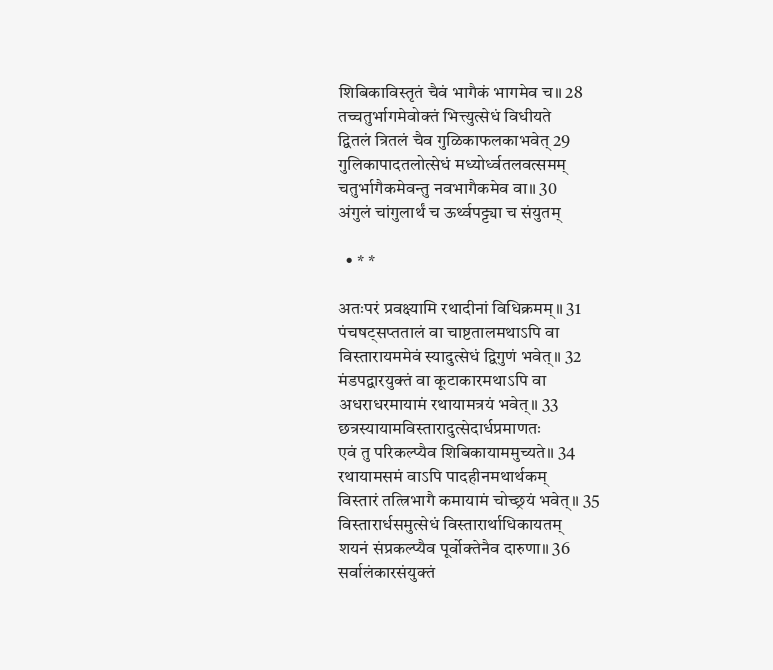शिबिकाविस्तृतं चैवं भागैकं भागमेव च॥ 28
तच्चतुर्भागमेवोक्तं भित्त्युत्सेधं विधीयते
द्वितलं त्रितलं चैव गुळिकाफलकाभवेत् 29
गुलिकापादतलोत्सेधं मध्योर्ध्वतलवत्समम्
चतुर्भागैकमेवन्तु नवभागैकमेव वा॥ 30
अंगुलं चांगुलार्थं च ऊर्थ्वपट्ट्या च संयुतम्

  • * *

अतःपरं प्रवक्ष्यामि रथादीनां विधिक्रमम्॥ 31
पंचषट्सप्ततालं वा चाष्टतालमथाऽपि वा
विस्तारायममेवं स्यादुत्सेधं द्विगुणं भवेत्॥ 32
मंडपद्वारयुक्तं वा कूटाकारमथाऽपि वा
अधराधरमायामं रथायामत्रयं भवेत्॥ 33
छत्रस्यायामविस्तारादुत्सेदार्धप्रमाणतः
एवं तु परिकल्प्यैव शिबिकायाममुच्यते॥ 34
रथायामसमं वाऽपि पादहीनमथार्थकम्
विस्तारं तत्त्रिभागै कमायामं चोच्छ्रयं भवेत्॥ 35
विस्तारार्धसमुत्सेधं विस्तारार्थाधिकायतम्
शयनं संप्रकल्प्यैव पूर्वोक्तेनैव दारुणा॥ 36
सर्वालंकारसंयुक्तं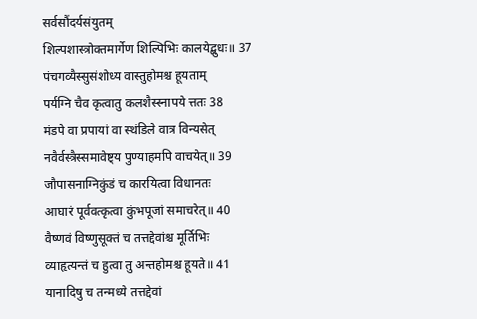सर्वसौंदर्यसंयुतम्
शिल्पशास्त्रोक्तमार्गेण शिल्पिभिः कालयेद्बुधः॥ 37
पंचगव्यैस्सुसंशोध्य वास्तुहोमश्च हूयताम्
पर्यग्नि चैव कृत्वातु कलशैस्स्नापये त्ततः 38
मंडपे वा प्रपायां वा स्थंडिले वात्र विन्यसेत्
नवैर्वस्त्रैस्समावेष्ट्य पुण्याहमपि वाचयेत्॥ 39
जौपासनाग्निकुंडं च कारयित्वा विधानतः
आघारं पूर्ववत्कृत्वा कुंभपूजां समाचरेत्॥ 40
वैष्णवं विष्णुसूक्तं च तत्तद्देवांश्च मूर्तिभिः
व्याहृत्यन्तं च हुत्वा तु अन्तहोमश्च हूयते॥ 41
यानादिषु च तन्मध्ये तत्तद्देवां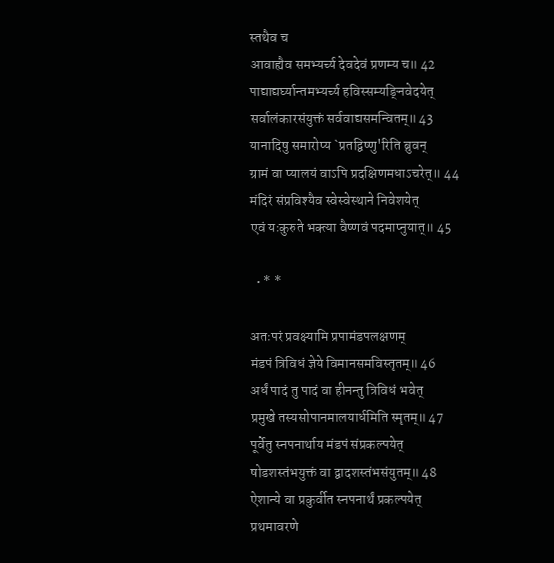स्तथैव च
आवाह्यैव समभ्यर्च्य देवदेवं प्रणम्य च॥ 42
पाद्याद्यर्घ्यान्तमभ्यर्च्य हविस्सम्यङ्निवेदयेत्
सर्वालंकारसंयुक्तं सर्ववाद्यसमन्वितम्॥ 43
यानादिषु समारोप्य `प्रतद्विष्णु'रिति ब्रुवन्‌
ग्रामं वा प्यालयं वाऽपि प्रदक्षिणमधाऽचरेत्॥ 44
मंदिरं संप्रविश्यैव स्वेस्वेस्थाने निवेशयेत्
एवं यःकुरुते भक्त्या वैष्णवं पदमाप्नुयात्॥ 45

  • * *

अतःपरं प्रवक्ष्यामि प्रपामंडपलक्षणम्
मंडपं त्रिविधं ज्ञेये विमानसमविस्तृतम्॥ 46
अर्धं पादं तु पादं वा हीनन्तु त्रिविधं भवेत्
प्रमुखे तस्यसोपानमालयार्धमिति स्मृतम्॥ 47
पूर्वेतु स्नपनार्थाय मंडपं संप्रकल्पयेत्
षोडशस्तंभयुक्तं वा द्वादशस्तंभसंयुतम्॥ 48
ऐशान्ये वा प्रकुर्वीत स्नपनार्थं प्रकल्पयेत्
प्रथमावरणे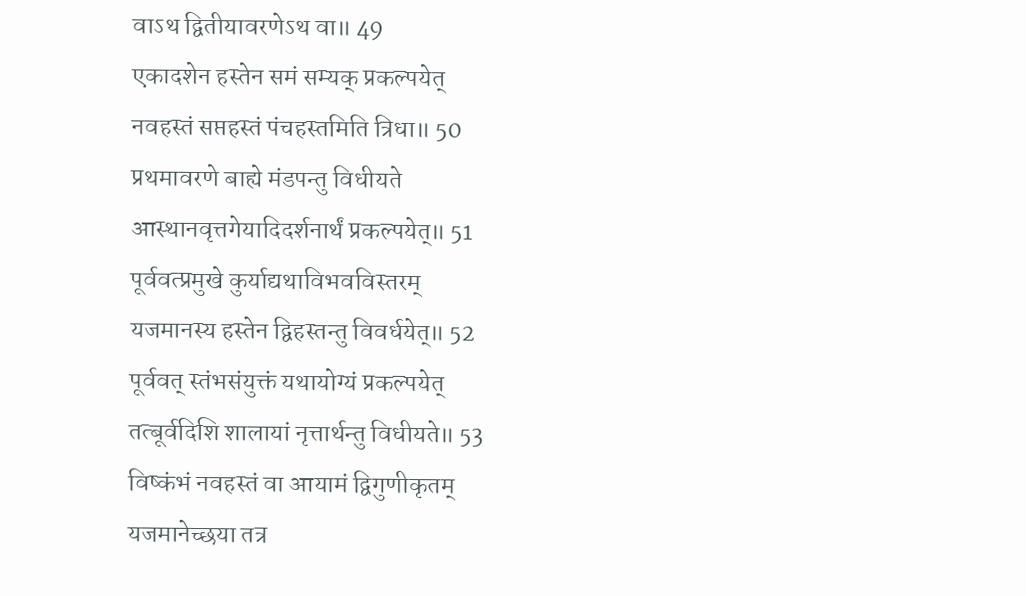वाऽथ द्वितीयावरणेऽथ वा॥ 49
एकादशेन हस्तेन समं सम्यक्‌ प्रकल्पयेत्
नवहस्तं सप्तहस्तं पंचहस्तमिति त्रिधा॥ 50
प्रथमावरणे बाह्ये मंडपन्तु विधीयते
आस्थानवृत्तगेयादिदर्शनार्थं प्रकल्पयेत्॥ 51
पूर्ववत्प्रमुखे कुर्याद्यथाविभवविस्तरम्
यजमानस्य हस्तेन द्विहस्तन्तु विवर्धयेत्॥ 52
पूर्ववत् स्तंभसंयुक्तं यथायोग्यं प्रकल्पयेत्
तत्बूर्वदिशि शालायां नृत्तार्थन्तु विधीयते॥ 53
विष्कंभं नवहस्तं वा आयामं द्विगुणीकृतम्
यजमानेच्छया तत्र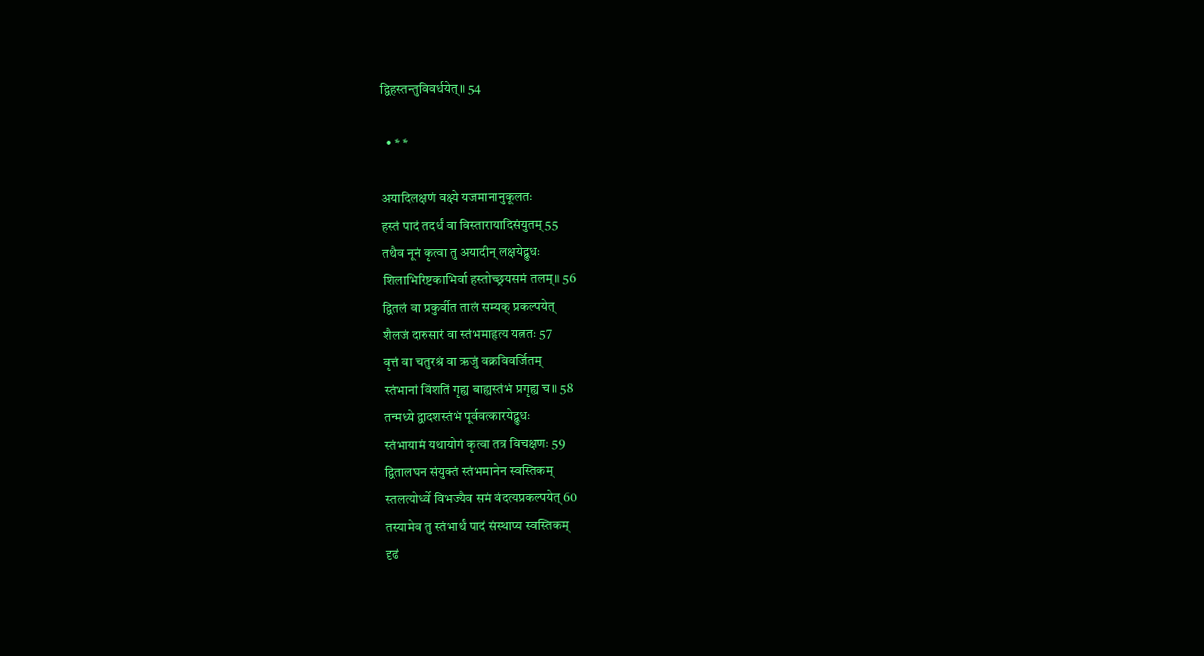द्विहस्तन्तुविवर्धयेत्॥ 54

  • * *

अयादिलक्षणं वक्ष्ये यजमानानुकूलतः
हस्तं पादं तदर्धं वा विस्तारायादिसंयुतम् 55
तथैव नूनं कृत्वा तु अयादीन्‌ लक्षयेद्बुधः
शिलाभिरिष्टकाभिर्वा हस्तोच्छ्रयसमं तलम्॥ 56
द्वितलं वा प्रकुर्वीत तालं सम्यक्‌ प्रकल्पयेत्
शैलजं दारुसारं वा स्तंभमाहृत्य यत्नतः 57
वृत्तं वा चतुरश्रं वा ऋजुं वक्रविवर्जितम्
स्तंभानां विंशतिं गृह्य बाह्यस्तंभं प्रगृह्य च॥ 58
तन्मध्ये द्वादशस्तंभं पूर्ववत्कारयेद्बुधः
स्तंभायामं यथायोगं कृत्वा तत्र विचक्षणः 59
द्वितालघन संयुक्तं स्तंभमानेन स्वस्तिकम्
स्तलत्योर्ध्वे विभज्यैव समं वंदत्यप्रकल्पयेत् 60
तस्यामेव तु स्तंभार्थं पादं संस्थाप्य स्वस्तिकम्
दृढं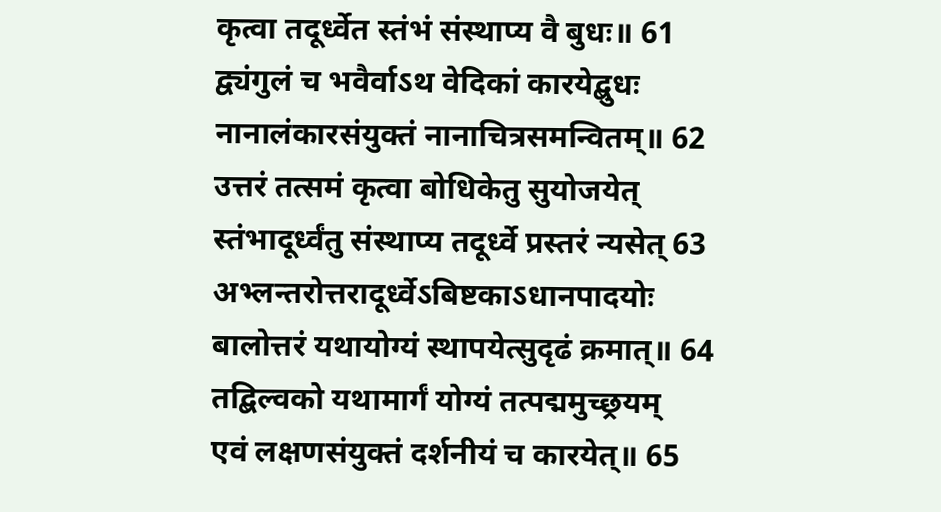कृत्वा तदूर्ध्वेत स्तंभं संस्थाप्य वै बुधः॥ 61
द्व्यंगुलं च भवैर्वाऽथ वेदिकां कारयेद्बुधः
नानालंकारसंयुक्तं नानाचित्रसमन्वितम्॥ 62
उत्तरं तत्समं कृत्वा बोधिकेतु सुयोजयेत्
स्तंभादूर्ध्वंतु संस्थाप्य तदूर्ध्वे प्रस्तरं न्यसेत् 63
अभ्लन्तरोत्तरादूर्ध्वेऽबिष्टकाऽधानपादयोः
बालोत्तरं यथायोग्यं स्थापयेत्सुदृढं क्रमात्॥ 64
तद्बिल्वको यथामार्गं योग्यं तत्पद्ममुच्छ्रयम्
एवं लक्षणसंयुक्तं दर्शनीयं च कारयेत्॥ 65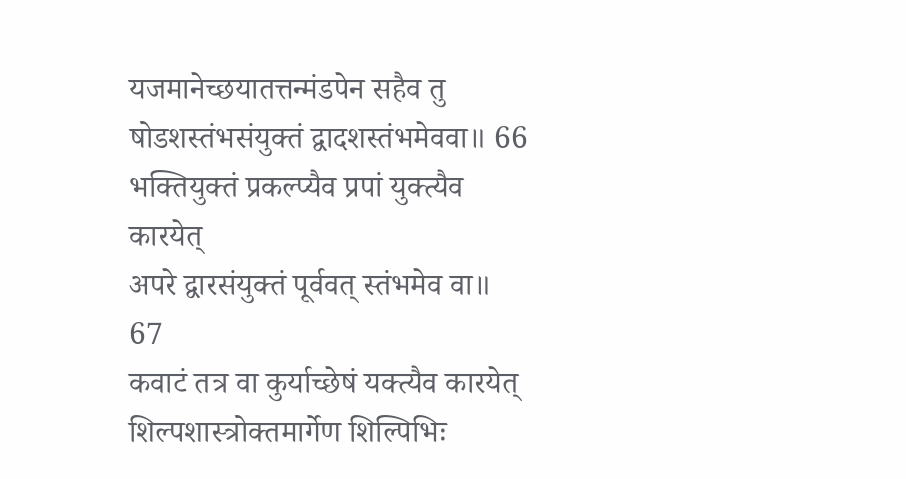यजमानेच्छयातत्तन्मंडपेन सहैव तु
षोडशस्तंभसंयुक्तं द्वादशस्तंभमेववा॥ 66
भक्तियुक्तं प्रकल्प्यैव प्रपां युक्त्यैव कारयेत्
अपरे द्वारसंयुक्तं पूर्ववत् स्तंभमेव वा॥ 67
कवाटं तत्र वा कुर्याच्छेषं यक्त्यैव कारयेत्
शिल्पशास्त्रोक्तमार्गेण शिल्पिभिः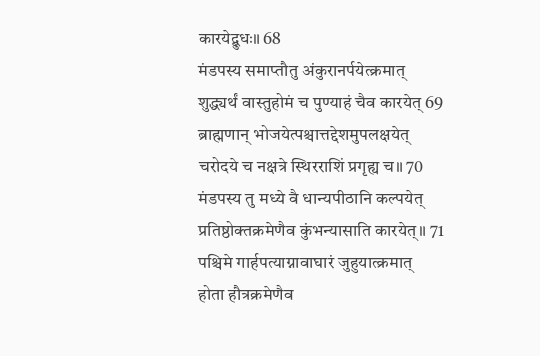कारयेद्बुधः॥ 68
मंडपस्य समाप्तौतु अंकुरानर्पयेत्क्रमात्
शुद्ध्यर्थं वास्तुहोमं च पुण्याहं चैव कारयेत् 69
ब्राह्मणान्‌ भोजयेत्पश्चात्तद्देशमुपलक्षयेत्
चरोदये च नक्षत्रे स्थिरराशिं प्रगृह्य च॥ 70
मंडपस्य तु मध्ये वै धान्यपीठानि कल्पयेत्
प्रतिष्ठोक्तक्रमेणैव कुंभन्यासाति कारयेत्॥ 71
पश्चिमे गार्हपत्याग्नावाघारं जुहुयात्क्रमात्
होता हौत्रक्रमेणैव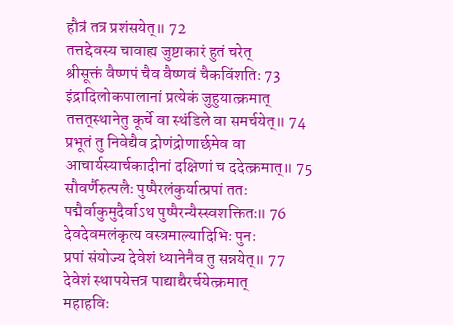हौत्रं तत्र प्रशंसयेत्॥ 72
तत्तद्देवस्य चावाह्य जुष्टाकारं हुतं चरेत्
श्रीसूक्तं वैष्णपं चैव वैष्णवं चैकविंशतिः 73
इंद्रादिलोकपालानां प्रत्येकं जुहुयात्क्रमात्
तत्तत्‌स्थानेतु कूर्चे वा स्थंडिले वा समर्चयेत्॥ 74
प्रभूतं तु निवेद्यैव द्रोणंद्रोणार्छमेव वा
आचार्यस्यार्चकादीनां दक्षिणां च ददेत्क्रमात्॥ 75
सौवर्णैरुत्पलैः पुष्पैरलंकुर्यात्प्रपां ततः
पद्मैर्वाकुमुदैर्वाऽथ पुष्पैरन्यैस्स्वशक्तितः॥ 76
देवदेवमलंकृत्य वस्त्रमाल्यादिभिः पुनः
प्रपां संयोज्य देवेशं ध्यानेनैव तु सन्नयेत्॥ 77
देवेशं स्थापयेत्तत्र पाद्याद्यैरर्चयेत्क्रमात्
महाहविः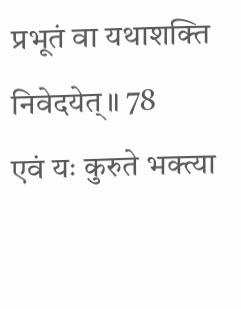प्रभूतं वा यथाशक्ति निवेदयेत्॥ 78
एवं यः कुरुते भक्त्या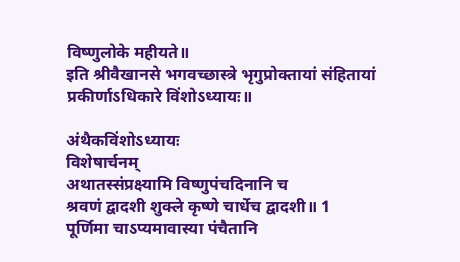विष्णुलोके महीयते॥
इति श्रीवैखानसे भगवच्छास्त्रे भृगुप्रोक्तायां संहितायां
प्रकीर्णाऽधिकारे विंशोऽध्यायः॥

अंथैकविंशोऽध्यायः
विशेषार्चनम्
अथातस्संप्रक्ष्यामि विष्णुपंचदिनानि च
श्रवणं द्वादशी शुक्ले कृष्णे चार्धेच द्वादशी॥ 1
पूर्णिमा चाऽप्यमावास्या पंचैतानि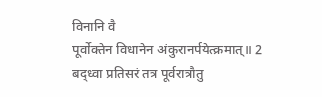विनानि वै
पूर्वोक्तेन विधानेन अंकुरानर्पयेत्क्रमात्॥ 2
बद्ध्वा प्रतिसरं तत्र पूर्वरात्रौतु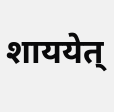शाययेत्